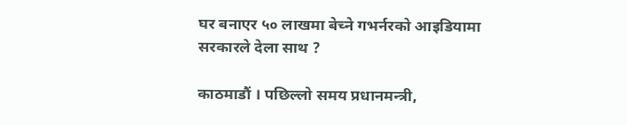घर बनाएर ५० लाखमा बेच्ने गभर्नरको आइडियामा सरकारले देला साथ ?

काठमाडौं । पछिल्लो समय प्रधानमन्त्री,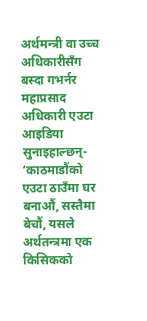अर्थमन्त्री वा उच्च अधिकारीसँग बस्दा गभर्नर महाप्रसाद अधिकारी एउटा आइडिया सुनाइहाल्छन्-    ‘काठमाडौंको एउटा ठाउँमा घर बनाऔं, सस्तैमा बेचौं, यसले अर्थतन्त्रमा एक किसिकको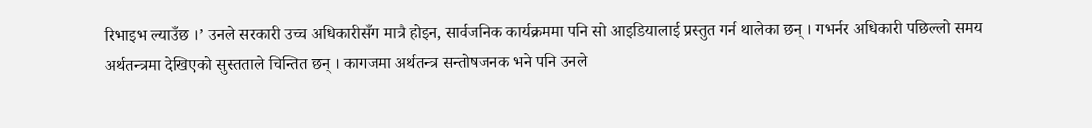रिभाइभ ल्याउँछ ।’ उनले सरकारी उच्च अधिकारीसँग मात्रै होइन, सार्वजनिक कार्यक्रममा पनि सो आइडियालाई प्रस्तुत गर्न थालेका छन् । गभर्नर अधिकारी पछिल्लो समय अर्थतन्त्रमा देखिएको सुस्तताले चिन्तित छन् । कागजमा अर्थतन्त्र सन्तोषजनक भने पनि उनले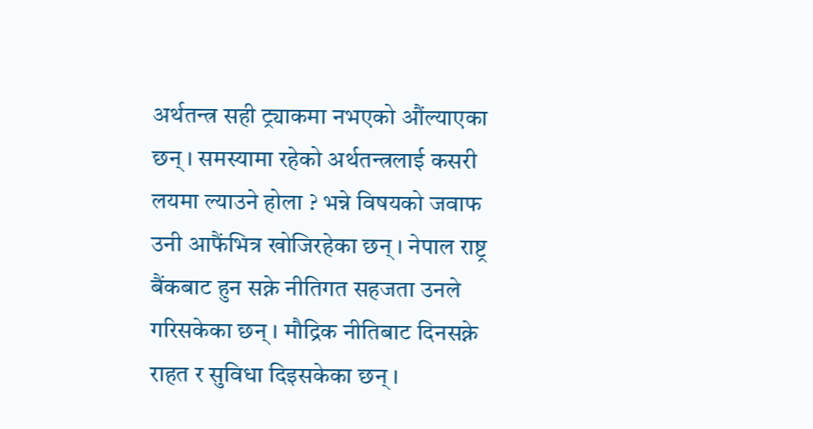अर्थतन्त्र सही ट्र्याकमा नभएको औंल्याएका छन् । समस्यामा रहेको अर्थतन्त्रलाई कसरी लयमा ल्याउने होला ? भन्ने विषयको जवाफ उनी आफैंभित्र खोजिरहेका छन् । नेपाल राष्ट्र बैंकबाट हुन सक्ने नीतिगत सहजता उनले गरिसकेका छन् । मौद्रिक नीतिबाट दिनसक्ने राहत र सुविधा दिइसकेका छन् ।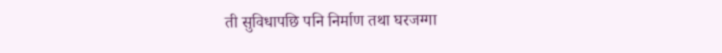ती सुविधापछि पनि निर्माण तथा घरजग्गा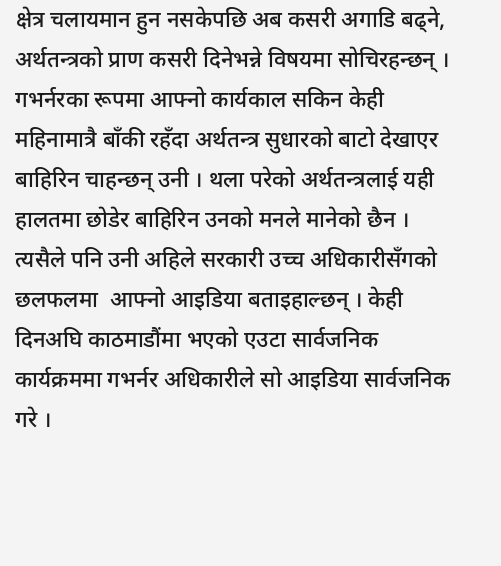क्षेत्र चलायमान हुन नसकेपछि अब कसरी अगाडि बढ्ने, अर्थतन्त्रको प्राण कसरी दिनेभन्ने विषयमा सोचिरहन्छन् । गभर्नरका रूपमा आफ्नो कार्यकाल सकिन केही महिनामात्रै बाँकी रहँदा अर्थतन्त्र सुधारको बाटो देखाएर बाहिरिन चाहन्छन् उनी । थला परेको अर्थतन्त्रलाई यही हालतमा छोडेर बाहिरिन उनको मनले मानेको छैन । त्यसैले पनि उनी अहिले सरकारी उच्च अधिकारीसँगको छलफलमा  आफ्नो आइडिया बताइहाल्छन् । केही दिनअघि काठमाडौंमा भएको एउटा सार्वजनिक कार्यक्रममा गभर्नर अधिकारीले सो आइडिया सार्वजनिक गरे ।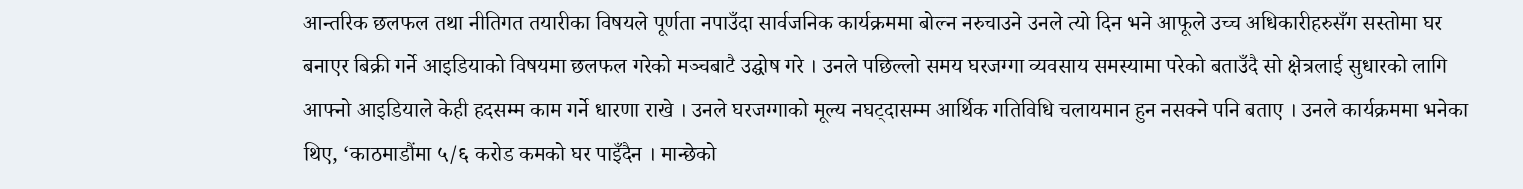आन्तरिक छलफल तथा नीतिगत तयारीका विषयले पूर्णता नपाउँदा सार्वजनिक कार्यक्रममा बोल्न नरुचाउने उनले त्यो दिन भने आफूले उच्च अधिकारीहरुसँग सस्तोमा घर बनाएर बिक्री गर्ने आइडियाको विषयमा छलफल गरेको मञ्चबाटै उद्घोष गरे । उनले पछिल्लो समय घरजग्गा व्यवसाय समस्यामा परेको बताउँदै सो क्षेत्रलाई सुधारको लागि आफ्नो आइडियाले केही हदसम्म काम गर्ने धारणा राखे । उनले घरजग्गाको मूल्य नघट्दासम्म आर्थिक गतिविधि चलायमान हुन नसक्ने पनि बताए । उनले कार्यक्रममा भनेका थिए, ‘काठमाडौंमा ५/६ करोड कमको घर पाइँदैन । मान्छेको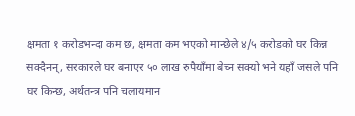क्षमता १ करोडभन्दा कम छ, क्षमता कम भएको मान्छेले ४/५ करोडको घर किन्न सक्दैनन्, सरकारले घर बनाएर ५० लाख रुपैयाँमा बेच्न सक्यो भने यहाँ जसले पनि घर किन्छ, अर्थतन्त्र पनि चलायमान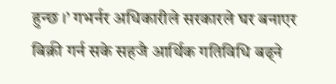हुन्छ ।’ गभर्नर अधिकारीले सरकारले घर बनाएर बिक्री गर्न सके सहजै आर्थिक गतिविधि बढ्ने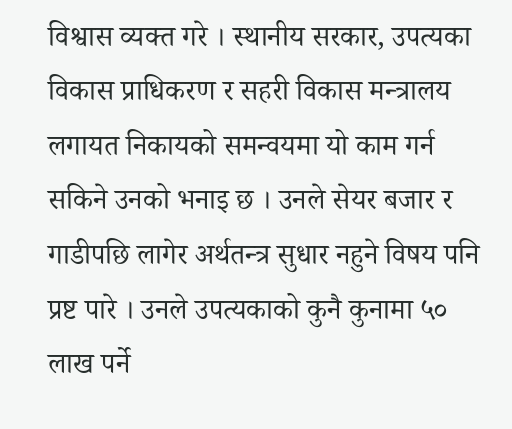विश्वास व्यक्त गरे । स्थानीय सरकार, उपत्यका विकास प्राधिकरण र सहरी विकास मन्त्रालय लगायत निकायको समन्वयमा यो काम गर्न सकिने उनको भनाइ छ । उनले सेयर बजार र गाडीपछि लागेर अर्थतन्त्र सुधार नहुने विषय पनि प्रष्ट पारे । उनले उपत्यकाको कुनै कुनामा ५० लाख पर्ने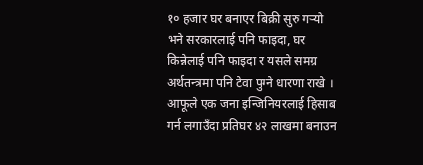१० हजार घर बनाएर बिक्री सुरु गर्‍यो भने सरकारलाई पनि फाइदा, घर किन्नेलाई पनि फाइदा र यसले समग्र अर्थतन्त्रमा पनि टेवा पुग्ने धारणा राखे । आफूले एक जना इन्जिनियरलाई हिसाब गर्न लगाउँदा प्रतिघर ४२ लाखमा बनाउन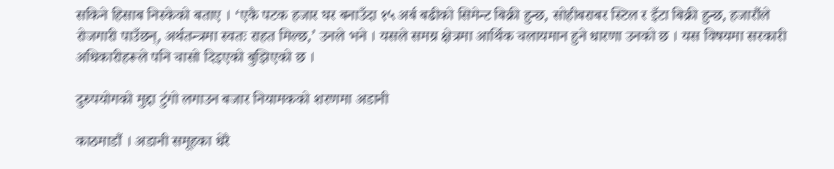सकिने हिसाब निस्केको बताए । ‘एकै पटक हजार घर बनाउँदा १५ अर्ब बढीको सिमेन्ट बिक्री हुन्छ, सोहीबराबर स्टिल र इँटा बिक्री हुन्छ, हजारौंले रोजगारी पाउँछन्, अर्थतन्त्रमा स्वतः राहत मिल्छ,’ उनले भने । यसले समग्र क्षेत्रमा आर्थिक चलायमान हुने धारणा उनको छ । यस विषयमा सरकारी अधिकारीहरूले पनि चासो दिइएको बुझिएको छ ।

दुरुपयोगको मुद्दा टुंगो लगाउन बजार नियामकको शरणमा अडानी

काठमाडौं । अडानी समूहका धेरै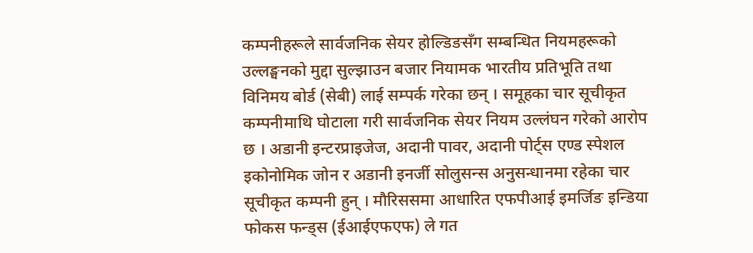कम्पनीहरूले सार्वजनिक सेयर होल्डिङसँग सम्बन्धित नियमहरूको उल्लङ्घनको मुद्दा सुल्झाउन बजार नियामक भारतीय प्रतिभूति तथा विनिमय बोर्ड (सेबी) लाई सम्पर्क गरेका छन् । समूहका चार सूचीकृत कम्पनीमाथि घोटाला गरी सार्वजनिक सेयर नियम उल्लंघन गरेको आरोप छ । अडानी इन्टरप्राइजेज, अदानी पावर, अदानी पोर्ट्स एण्ड स्पेशल इकोनोमिक जोन र अडानी इनर्जी सोलुसन्स अनुसन्धानमा रहेका चार सूचीकृत कम्पनी हुन् । मौरिससमा आधारित एफपीआई इमर्जिङ इन्डिया फोकस फन्ड्स (ईआईएफएफ) ले गत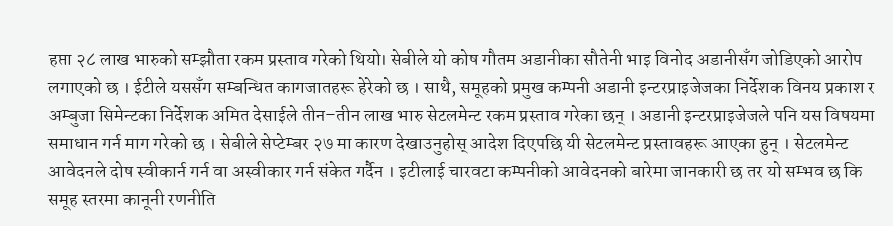हप्ता २८ लाख भारुको सम्झौता रकम प्रस्ताव गरेको थियो। सेबीले यो कोष गौतम अडानीका सौतेनी भाइ विनोद अडानीसँग जोडिएको आरोप लगाएको छ । ईटीले यससँग सम्बन्धित कागजातहरू हेरेको छ । साथै, समूहको प्रमुख कम्पनी अडानी इन्टरप्राइजेजका निर्देशक विनय प्रकाश र अम्बुजा सिमेन्टका निर्देशक अमित देसाईले तीन–तीन लाख भारु सेटलमेन्ट रकम प्रस्ताव गरेका छन् । अडानी इन्टरप्राइजेजले पनि यस विषयमा समाधान गर्न माग गरेको छ । सेबीले सेप्टेम्बर २७ मा कारण देखाउनुहोस् आदेश दिएपछि यी सेटलमेन्ट प्रस्तावहरू आएका हुन् । सेटलमेन्ट आवेदनले दोष स्वीकार्न गर्न वा अस्वीकार गर्न संकेत गर्दैन । इटीलाई चारवटा कम्पनीको आवेदनको बारेमा जानकारी छ तर यो सम्भव छ कि समूह स्तरमा कानूनी रणनीति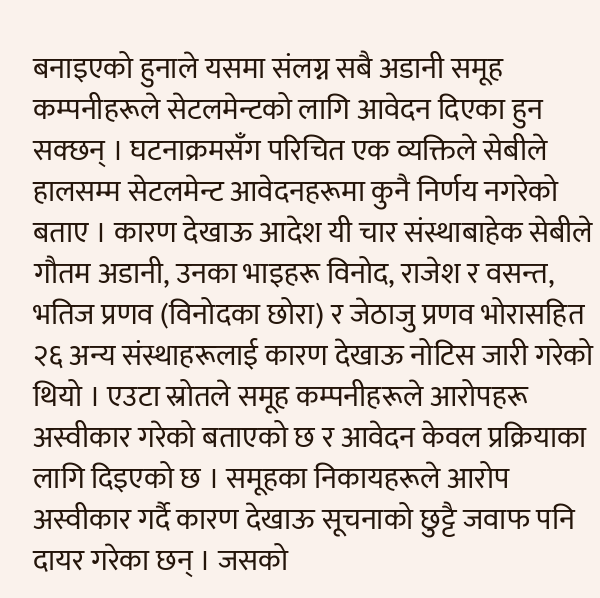बनाइएको हुनाले यसमा संलग्न सबै अडानी समूह कम्पनीहरूले सेटलमेन्टको लागि आवेदन दिएका हुन सक्छन् । घटनाक्रमसँग परिचित एक व्यक्तिले सेबीले हालसम्म सेटलमेन्ट आवेदनहरूमा कुनै निर्णय नगरेको बताए । कारण देखाऊ आदेश यी चार संस्थाबाहेक सेबीले गौतम अडानी, उनका भाइहरू विनोद, राजेश र वसन्त, भतिज प्रणव (विनोदका छोरा) र जेठाजु प्रणव भोरासहित २६ अन्य संस्थाहरूलाई कारण देखाऊ नोटिस जारी गरेको थियो । एउटा स्रोतले समूह कम्पनीहरूले आरोपहरू अस्वीकार गरेको बताएको छ र आवेदन केवल प्रक्रियाका लागि दिइएको छ । समूहका निकायहरूले आरोप अस्वीकार गर्दै कारण देखाऊ सूचनाको छुट्टै जवाफ पनि दायर गरेका छन् । जसको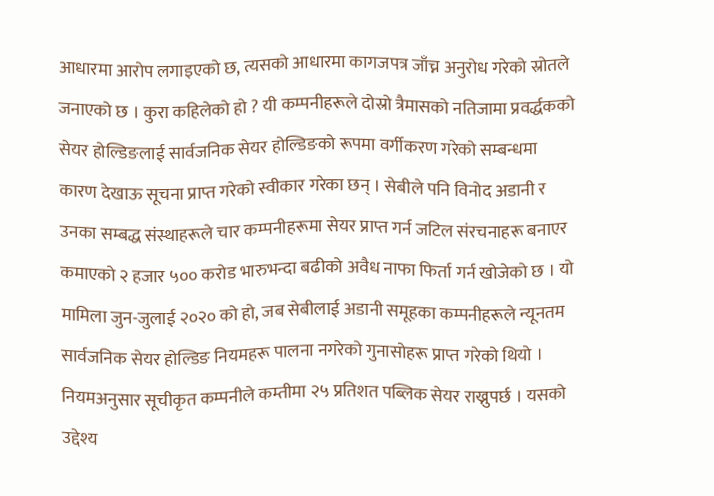आधारमा आरोप लगाइएको छ, त्यसको आधारमा कागजपत्र जाँच्न अनुरोध गरेको स्रोतले जनाएको छ । कुरा कहिलेको हो ? यी कम्पनीहरूले दोस्रो त्रैमासको नतिजामा प्रवर्द्धकको सेयर होल्डिङलाई सार्वजनिक सेयर होल्डिङको रूपमा वर्गीकरण गरेको सम्बन्धमा कारण देखाऊ सूचना प्राप्त गरेको स्वीकार गरेका छन् । सेबीले पनि विनोद अडानी र उनका सम्बद्ध संस्थाहरूले चार कम्पनीहरूमा सेयर प्राप्त गर्न जटिल संरचनाहरू बनाएर कमाएको २ हजार ५०० करोड भारुभन्दा बढीको अवैध नाफा फिर्ता गर्न खोजेको छ । यो मामिला जुन-जुलाई २०२० को हो, जब सेबीलाई अडानी समूहका कम्पनीहरूले न्यूनतम सार्वजनिक सेयर होल्डिङ नियमहरू पालना नगरेको गुनासोहरू प्राप्त गरेको थियो । नियमअनुसार सूचीकृत कम्पनीले कम्तीमा २५ प्रतिशत पब्लिक सेयर राख्नुपर्छ । यसको उद्देश्य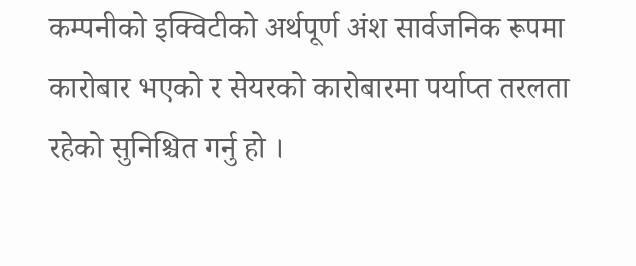कम्पनीको इक्विटीको अर्थपूर्ण अंश सार्वजनिक रूपमा कारोबार भएको र सेयरको कारोबारमा पर्याप्त तरलता रहेको सुनिश्चित गर्नु हो ।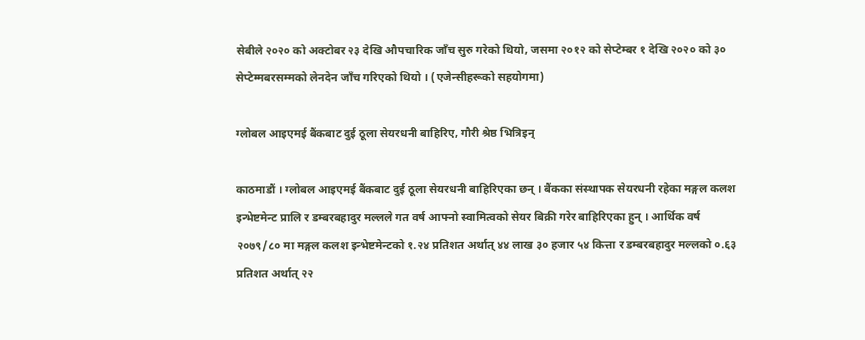सेबीले २०२० को अक्टोबर २३ देखि औपचारिक जाँच सुरु गरेको थियो, जसमा २०१२ को सेप्टेम्बर १ देखि २०२० को ३० सेप्टेम्मबरसम्मको लेनदेन जाँच गरिएको थियो । (एजेन्सीहरूको सहयोगमा)

ग्लोबल आइएमई बैंकबाट दुई ठूला सेयरधनी बाहिरिए, गौरी श्रेष्ठ भित्रिइन्

काठमाडौं । ग्लोबल आइएमई बैंकबाट दुई ठूला सेयरधनी बाहिरिएका छन् । बैंकका संस्थापक सेयरधनी रहेका मङ्गल कलश इन्भेष्टमेन्ट प्रालि र डम्बरबहादुर मल्लले गत वर्ष आफ्नो स्वामित्वको सेयर बिक्री गरेर बाहिरिएका हुन् । आर्थिक वर्ष २०७९/८० मा मङ्गल कलश इन्भेष्टमेन्टको १.२४ प्रतिशत अर्थात् ४४ लाख ३० हजार ५४ कित्ता र डम्बरबहादुर मल्लको ०.६३ प्रतिशत अर्थात् २२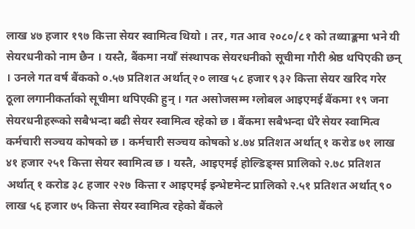लाख ४७ हजार १९७ कित्ता सेयर स्वामित्व थियो । तर, गत आव २०८०/८१ को तथ्याङ्कमा भने यी सेयरधनीको नाम छैन । यस्तै, बैंकमा नयाँ संस्थापक सेयरधनीको सूचीमा गौरी श्रेष्ठ थपिएकी छन् । उनले गत वर्ष बैंकको ०.५७ प्रतिशत अर्थात् २० लाख ५८ हजार ९३२ कित्ता सेयर खरिद गरेर ठूला लगानीकर्ताको सूचीमा थपिएकी हुन् । गत असोजसम्म ग्लोबल आइएमई बैंकमा १९ जना सेयरधनीहरूको सबैभन्दा बढी सेयर स्वामित्व रहेको छ । बैंकमा सबैभन्दा धेरै सेयर स्वामित्व कर्मचारी सञ्चय कोषको छ । कर्मचारी सञ्चय कोषको ४.७४ प्रतिशत अर्थात् १ करोड ७१ लाख ४१ हजार २५१ कित्ता सेयर स्वामित्व छ । यस्तै, आइएमई होल्डिङ्ग्स प्रालिको २.७८ प्रतिशत अर्थात् १ करोड ३८ हजार २२७ कित्ता र आइएमई इन्भेष्टमेन्ट प्रालिको २.५१ प्रतिशत अर्थात् ९० लाख ५६ हजार ७५ कित्ता सेयर स्वामित्व रहेको बैंकले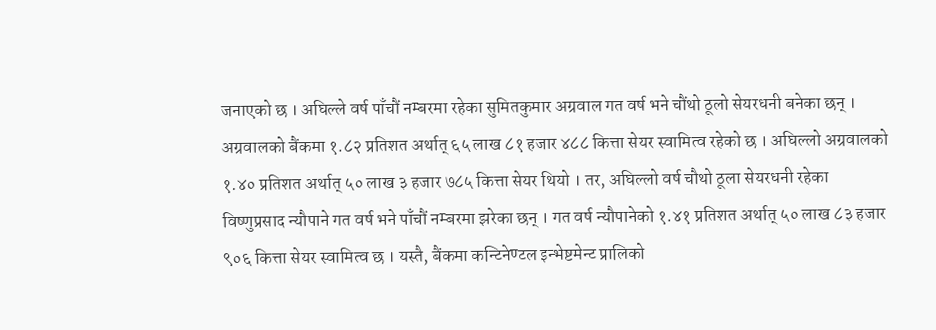जनाएको छ । अघिल्ले वर्ष पाँचौं नम्बरमा रहेका सुमितकुमार अग्रवाल गत वर्ष भने चौंथो ठूलो सेयरधनी बनेका छन् । अग्रवालको बैंकमा १.८२ प्रतिशत अर्थात् ६५ लाख ८१ हजार ४८८ कित्ता सेयर स्वामित्व रहेको छ । अघिल्लो अग्रवालको १.४० प्रतिशत अर्थात् ५० लाख ३ हजार ७८५ कित्ता सेयर थियो । तर, अघिल्लो वर्ष चौथो ठूला सेयरधनी रहेका विष्णुप्रसाद न्यौपाने गत वर्ष भने पाँचौं नम्बरमा झरेका छन् । गत वर्ष न्यौपानेको १.४१ प्रतिशत अर्थात् ५० लाख ८३ हजार ९०६ कित्ता सेयर स्वामित्व छ । यस्तै, बैंकमा कन्टिनेण्टल इन्भेष्टमेन्ट प्रालिको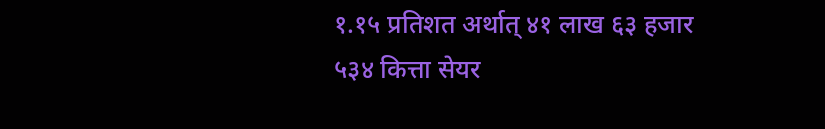१.१५ प्रतिशत अर्थात् ४१ लाख ६३ हजार ५३४ कित्ता सेयर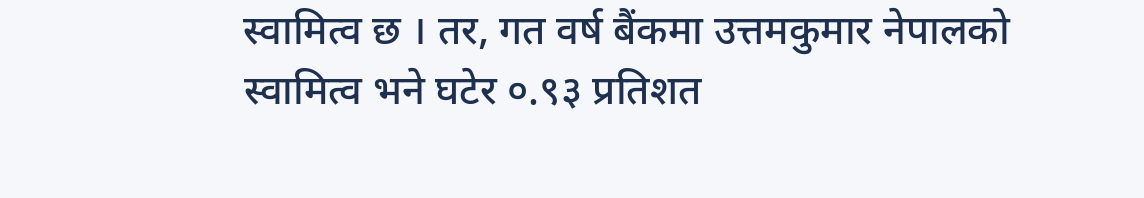स्वामित्व छ । तर, गत वर्ष बैंकमा उत्तमकुमार नेपालको स्वामित्व भने घटेर ०.९३ प्रतिशत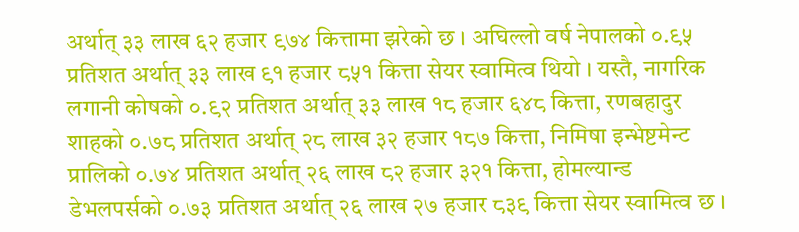अर्थात् ३३ लाख ६२ हजार ९७४ कित्तामा झरेको छ । अघिल्लो वर्ष नेपालको ०.९५ प्रतिशत अर्थात् ३३ लाख ९१ हजार ८५१ कित्ता सेयर स्वामित्व थियो । यस्तै, नागरिक लगानी कोषको ०.९२ प्रतिशत अर्थात् ३३ लाख १८ हजार ६४८ कित्ता, रणबहादुर शाहको ०.७८ प्रतिशत अर्थात् २८ लाख ३२ हजार १८७ कित्ता, निमिषा इन्भेष्टमेन्ट प्रालिको ०.७४ प्रतिशत अर्थात् २६ लाख ८२ हजार ३२१ कित्ता, होमल्यान्ड डेभलपर्सको ०.७३ प्रतिशत अर्थात् २६ लाख २७ हजार ८३९ कित्ता सेयर स्वामित्व छ ।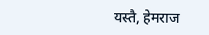यस्तै, हेमराज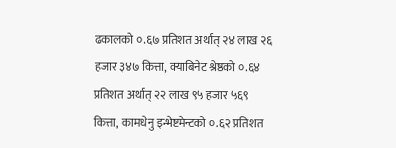ढकालको ०.६७ प्रतिशत अर्थात् २४ लाख २६ हजार ३४७ कित्ता, क्याबिनेट श्रेष्ठको ०.६४ प्रतिशत अर्थात् २२ लाख ९५ हजार ५६९ कित्ता, कामधेनु इन्भेष्टमेन्टको ०.६२ प्रतिशत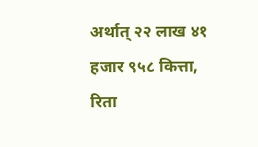अर्थात् २२ लाख ४१ हजार ९५८ कित्ता, रिता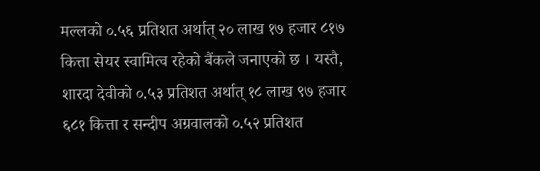मल्लको ०.५६ प्रतिशत अर्थात् २० लाख १७ हजार ८१७ कित्ता सेयर स्वामित्व रहेको बैंकले जनाएको छ । यस्तै, शारदा देवीको ०.५३ प्रतिशत अर्थात् १८ लाख ९७ हजार ६८१ कित्ता र सन्दीप अग्रवालको ०.५२ प्रतिशत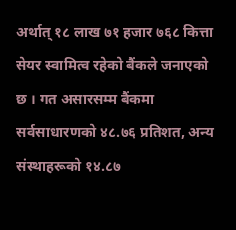अर्थात् १८ लाख ७१ हजार ७६८ कित्ता सेयर स्वामित्व रहेको बैंकले जनाएको छ । गत असारसम्म बैंकमा सर्वसाधारणको ४८.७६ प्रतिशत, अन्य संस्थाहरूको १४.८७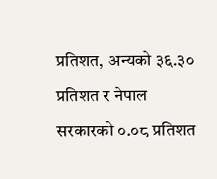प्रतिशत, अन्यको ३६.३० प्रतिशत र नेपाल सरकारको ०.०८ प्रतिशत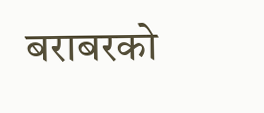बराबरको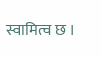स्वामित्व छ ।